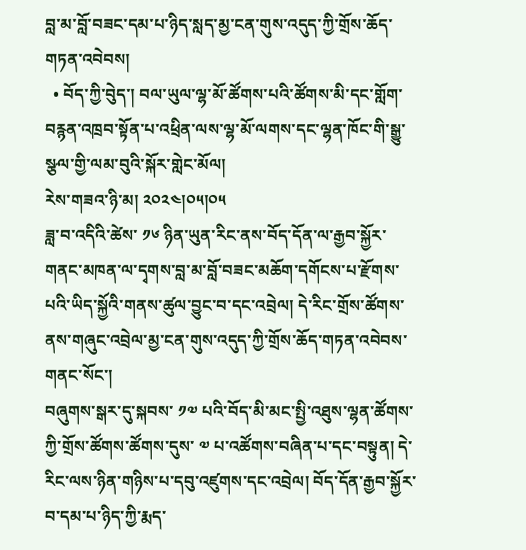བླ་མ་བློ་བཟང་དམ་པ་ཉིད་སླད་མྱ་ངན་གུས་འདུད་ཀྱི་གྲོས་ཆོད་གཏན་འབེབས།
  • བོད་ཀྱི་བེུད་། བལ་ཡུལ་ལྷ་མོ་ཚོགས་པའི་ཚོགས་མི་དང་གློག་བརྙན་འཁྲབ་སྟོན་པ་འཕྲིན་ལས་ལྷ་མོ་ལགས་དང་ལྷན་ཁོང་གི་སྒྱུ་སྩལ་གྱི་ལམ་བུའི་སྐོར་གླེང་མོལ།
རེས་གཟའ་ཉི་མ། ༢༠༢༤།༠༥།༠༥
ཟླ་བ་འདིའི་ཚེས་ ༡༦ ཉིན་ཡུན་རིང་ནས་བོད་དོན་ལ་རྒྱབ་སྐྱོར་གནང་མཁན་ལ་དྭགས་བླ་མ་བློ་བཟང་མཆོག་དགོངས་པ་རྫོགས་པའི་ཡིད་སྐྱོའི་གནས་ཚུལ་བྱུང་བ་དང་འབྲེལ། དེ་རིང་གྲོས་ཚོགས་ནས་གཞུང་འབྲེལ་མྱ་ངན་གུས་འདུད་ཀྱི་གྲོས་ཆོད་གཏན་འབེབས་གནང་སོང་།
བཞུགས་སྒར་དུ་སྐབས་ ༡༧ པའི་བོད་མི་མང་སྤྱི་འཐུས་ལྷན་ཚོགས་ཀྱི་གྲོས་ཚོགས་ཚོགས་དུས་ ༧ པ་འཚོགས་བཞིན་པ་དང་བསྟུན། དེ་རིང་ལས་ཉིན་གཉིས་པ་དབུ་འཛུགས་དང་འབྲེལ། བོད་དོན་རྒྱབ་སྐྱོར་བ་དམ་པ་ཉིད་ཀྱི་རྨད་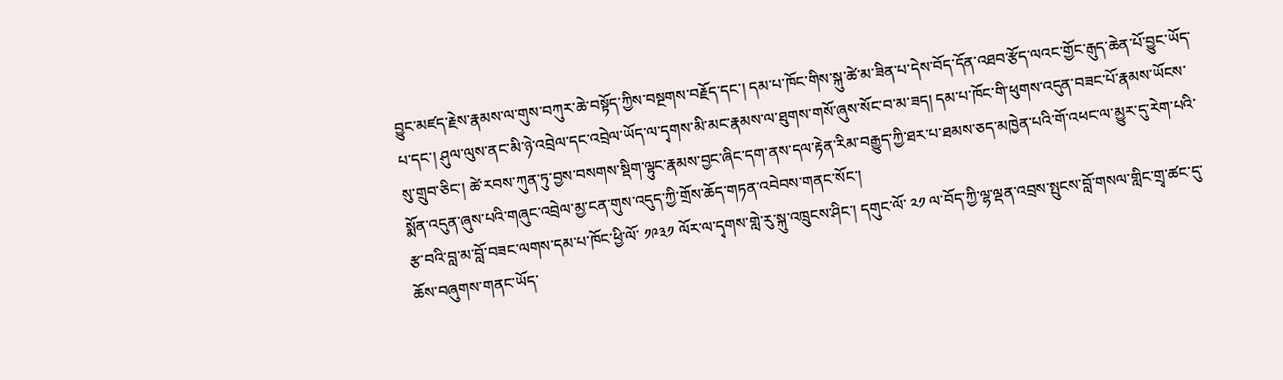བྱུང་མཛད་རྗེས་རྣམས་ལ་གུས་བཀུར་ཆེ་བསྟོད་ཀྱིས་བསྔགས་བརྗོད་དང་། དམ་པ་ཁོང་གིས་སྐུ་ཚེ་མ་ཟིན་པ་དེས་བོད་དོན་འཐབ་རྩོད་ལའང་གྱོང་རྒུད་ཆེན་པོ་བྱུང་ཡོད་པ་དང་། ཤུལ་ལུས་ནང་མི་ཉེ་འབྲེལ་དང་འབྲེལ་ཡོད་ལ་དྭགས་མི་མང་རྣམས་ལ་ཐུགས་གསོ་ཞུས་སོང་བ་མ་ཟད། དམ་པ་ཁོང་གི་ཕུགས་འདུན་བཟང་པོ་རྣམས་ཡོངས་སུ་གྲུབ་ཅིང་། ཚེ་རབས་ཀུན་ཏུ་བྱས་བསགས་སྡིག་ལྟུང་རྣམས་བྱང་ཞིང་དག་ནས་དལ་རྟེན་རིམ་བརྒྱུད་ཀྱི་ཐར་པ་ཐམས་ཅད་མཁྱེན་པའི་གོ་འཕང་ལ་མྱུར་དུ་རེག་པའི་སྨོན་འདུན་ཞུས་པའི་གཞུང་འབྲེལ་མྱ་ངན་གུས་འདུད་ཀྱི་གྲོས་ཆོད་གཏན་འབེབས་གནང་སོང་།
རྩ་བའི་བླ་མ་བློ་བཟང་ལགས་དམ་པ་ཁོང་ཕྱི་ལོ་ ༡༩༣༡ ལོར་ལ་དྭགས་གླེ་རུ་སྐུ་འཁྲུངས་ཤིང་། དགུང་ལོ་ ༢༡ ལ་བོད་ཀྱི་ལྷ་ལྡན་འབྲས་སྤུངས་བློ་གསལ་གླིང་གྲྭ་ཚང་དུ་ཆོས་བཞུགས་གནང་ཡོད་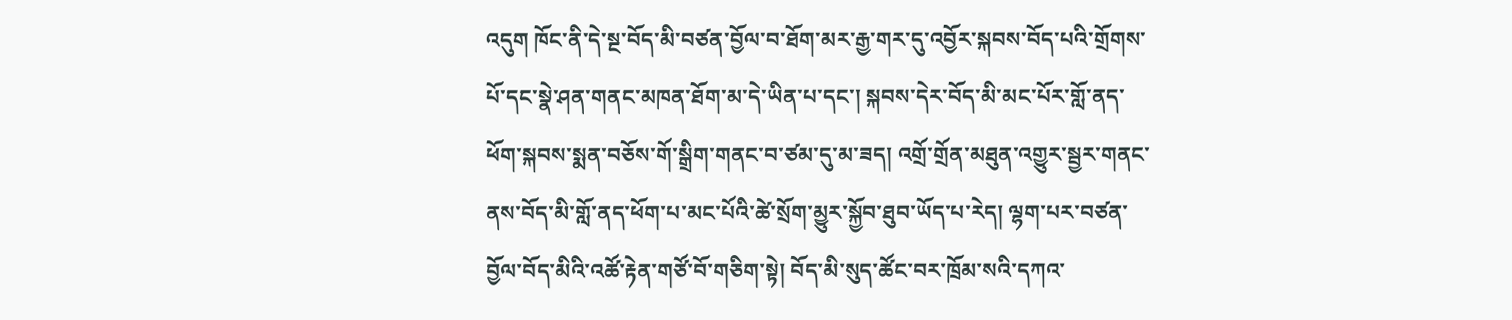འདུག ཁོང་ནི་དེ་སྔ་བོད་མི་བཙན་བྱོལ་བ་ཐོག་མར་རྒྱ་གར་དུ་འབྱོར་སྐབས་བོད་པའི་གྲོགས་པོ་དང་སྣེ་ཤན་གནང་མཁན་ཐོག་མ་དེ་ཡིན་པ་དང་། སྐབས་དེར་བོད་མི་མང་པོར་གློ་ནད་ཕོག་སྐབས་སྨན་བཅོས་གོ་སྒྲིག་གནང་བ་ཙམ་དུ་མ་ཟད། འགྲོ་གྲོན་མཐུན་འགྱུར་སྦྱར་གནང་ནས་བོད་མི་གློ་ནད་ཕོག་པ་མང་པོའི་ཚེ་སྲོག་མྱུར་སྐྱོབ་ཐུབ་ཡོད་པ་རེད། ལྷག་པར་བཙན་བྱོལ་བོད་མིའི་འཚོ་རྟེན་གཙོ་བོ་གཅིག་སྟེ། བོད་མི་སུད་ཚོང་བར་ཁྲོམ་སའི་དཀའ་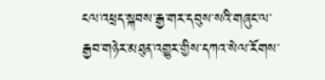ངལ་འཕྲད་སྐབས་རྒྱ་གར་དབུས་སའི་གཞུང་ལ་རྒྱབ་གཉེར་མཐུན་འགྱུར་གྱིས་དཀའ་སེལ་རོགས་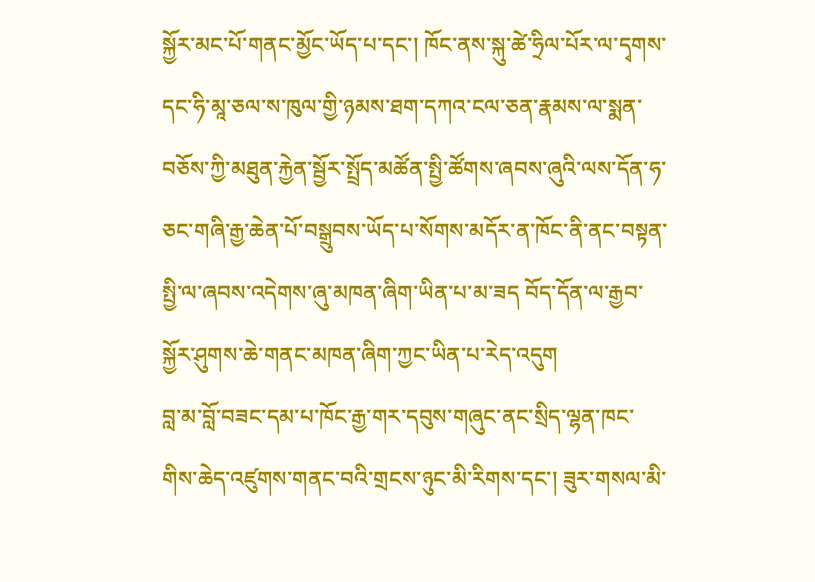སྐྱོར་མང་པོ་གནང་མྱོང་ཡོད་པ་དང་། ཁོང་ནས་སྐུ་ཚེ་ཧྲིལ་པོར་ལ་དྭགས་དང་ཧི་མཱ་ཅལ་ས་ཁུལ་གྱི་ཉམས་ཐག་དཀའ་ངལ་ཅན་རྣམས་ལ་སྨན་བཅོས་ཀྱི་མཐུན་རྐྱེན་སྦྱོར་སྤྲོད་མཚོན་སྤྱི་ཚོགས་ཞབས་ཞུའི་ལས་དོན་ཧ་ཅང་གཞི་རྒྱ་ཆེན་པོ་བསྒྲུབས་ཡོད་པ་སོགས་མདོར་ན་ཁོང་ནི་ནང་བསྟན་སྤྱི་ལ་ཞབས་འདེགས་ཞུ་མཁན་ཞིག་ཡིན་པ་མ་ཟད བོད་དོན་ལ་རྒྱབ་སྐྱོར་ཤུགས་ཆེ་གནང་མཁན་ཞིག་ཀྱང་ཡིན་པ་རེད་འདུག
བླ་མ་བློ་བཟང་དམ་པ་ཁོང་རྒྱ་གར་དབུས་གཞུང་ནང་སྲིད་ལྷན་ཁང་གིས་ཆེད་འཛུགས་གནང་བའི་གྲངས་ཉུང་མི་རིགས་དང་། ཟུར་གསལ་མི་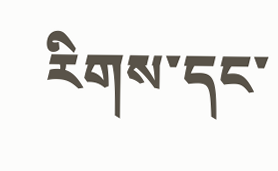རིགས་དང་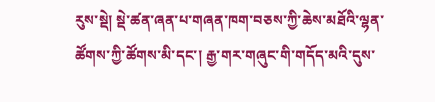རུས་སྡེ། སྡེ་ཚན་ཞན་པ་གཞན་ཁག་བཅས་ཀྱི་ཆེས་མཐོའི་ལྷན་ཚོགས་ཀྱི་ཚོགས་མི་དང་། རྒྱ་གར་གཞུང་གི་གདོད་མའི་དུས་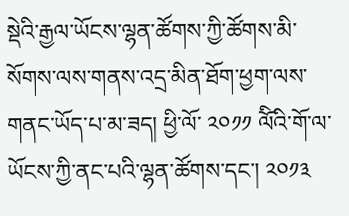སྡེའི་རྒྱལ་ཡོངས་ལྷན་ཚོགས་ཀྱི་ཚོགས་མི་སོགས་ལས་གནས་འདྲ་མིན་ཐོག་ཕྱག་ལས་གནང་ཡོད་པ་མ་ཟད། ཕྱི་ལོ་ ༢༠༡༡ ལོིའི་གོ་ལ་ཡོངས་ཀྱི་ནང་པའི་ལྷན་ཚོགས་དང་། ༢༠༡༣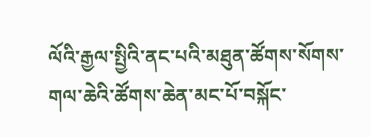ལོའི་རྒྱལ་སྤྱིའི་ནང་པའི་མཐུན་ཚོགས་སོགས་གལ་ཆེའི་ཚོགས་ཆེན་མང་པོ་བསྐོང་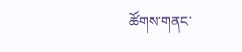ཚོགས་གནང་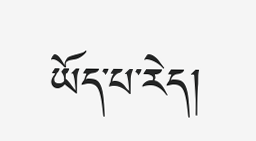ཡོད་པ་རེད།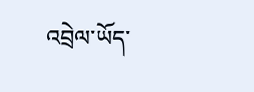འབྲེལ་ཡོད་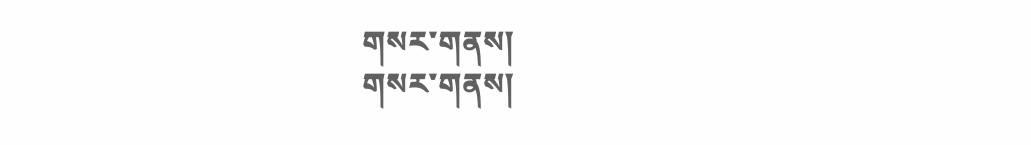གསར་གནས།
གསར་གནས།